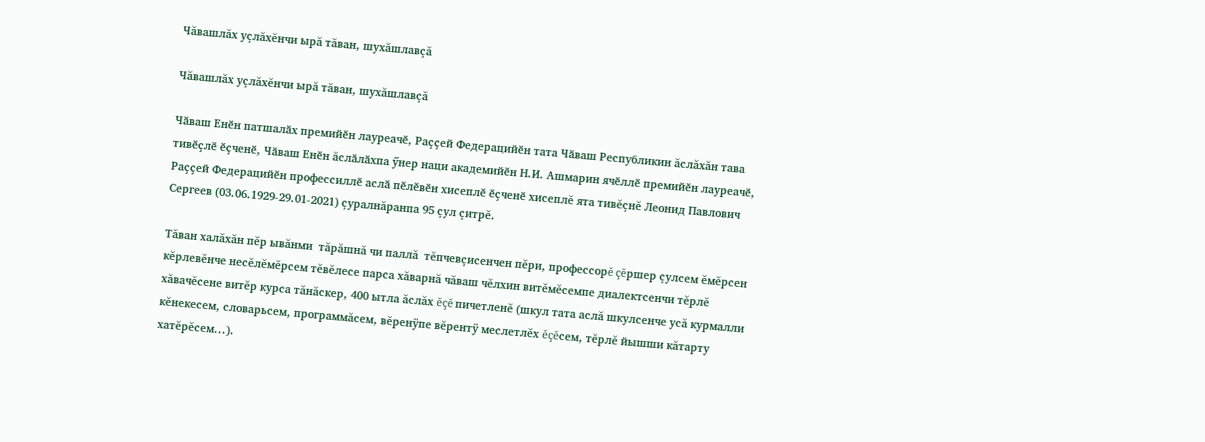Чăвашлăх уçлăхĕнчи ырă тăван, шухăшлавçă

Чăвашлăх уçлăхĕнчи ырă тăван, шухăшлавçă

Чӑваш Енӗн патшалӑх премийӗн лауреачӗ, Раҫҫей Федерацийӗн тата Чӑваш Республикин ăслăхăн тава тивӗҫлӗ ӗҫченӗ, Чӑваш Енӗн ăслӑлӑхпа ӳнер наци академийӗн Н.И. Ашмарин ячӗллӗ премийӗн лауреачӗ, Раҫҫей Федерацийӗн профессиллӗ аслӑ пӗлӗвӗн хисеплӗ ӗҫченӗ хисеплĕ ята тивĕçнĕ Леонид Павлович Сергеев (03.06.1929-29.01-2021) çуралнăранпа 95 çул çитрĕ.

Тăван халăхăн пĕр ывăнми  тăрăшнă чи паллă  тĕпчевçисенчен пĕри, профессорĕ çĕршер çулсем ĕмĕрсен кĕрлевĕнче несĕлĕмĕрсем тĕвĕлесе парса хăварнă чăваш чĕлхин витĕмĕсемпе диалектсенчи тĕрлĕ хăвачĕсене витĕр курса тăнăскер, 400 ытла ăслăх ĕçĕ пичетленĕ (шкул тата аслă шкулсенче усă курмалли кĕнекесем, словарьсем, программăсем, вĕренÿпе вĕрентÿ меслетлĕх ĕçĕсем, тĕрлĕ йышши кăтарту хатĕрĕсем...).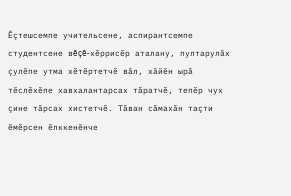Ĕçтешсемпе учительсене, аспирантсемпе студентсене вĕçĕ-хĕррисĕр аталану, пултарулăх çулĕпе утма хĕтĕртетчĕ вăл, хăйĕн ырă тĕслĕхĕпе хавхалантарсах тăратчĕ, тепĕр чух çине тăрсах хистетчĕ. Тăван сăмахăн таçти ĕмĕрсен ĕлккенĕнче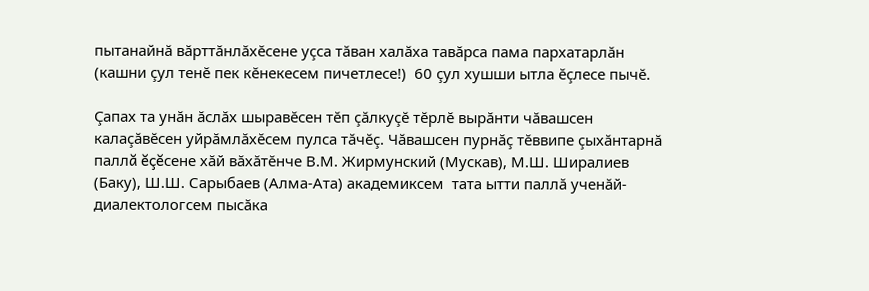пытанайнă вăрттăнлăхĕсене уçса тăван халăха тавăрса пама пархатарлăн (кашни çул тенĕ пек кĕнекесем пичетлесе!)  60 çул хушши ытла ĕçлесе пычĕ.

Çапах та унăн ăслăх шыравĕсен тĕп çăлкуçĕ тĕрлĕ вырăнти чăвашсен калаçăвĕсен уйрăмлăхĕсем пулса тăчĕç. Чăвашсен пурнăç тĕввипе çыхăнтарнă паллă ĕçĕсене хăй вăхăтĕнче В.М. Жирмунский (Мускав), М.Ш. Ширалиев (Баку), Ш.Ш. Сарыбаев (Алма-Ата) академиксем  тата ытти паллă ученăй-диалектологсем пысăка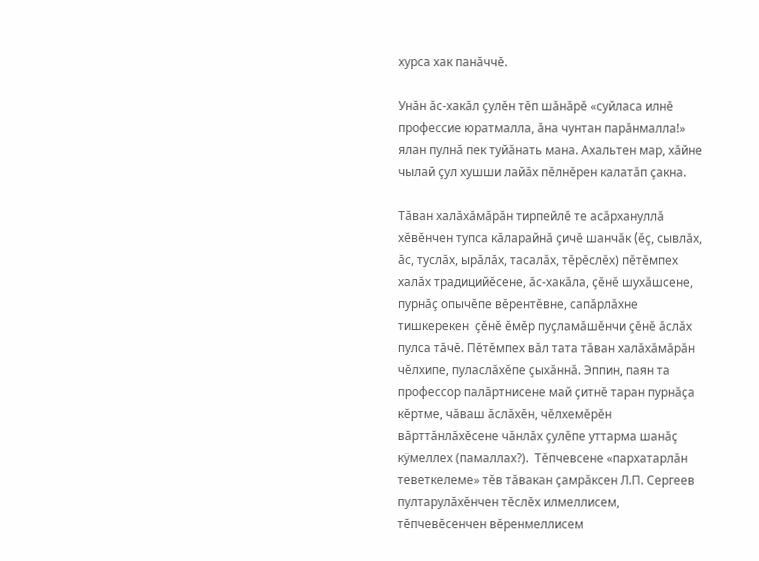хурса хак панăччĕ.

Унăн ăс-хакăл çулĕн тĕп шăнăрĕ «суйласа илнĕ профессие юратмалла, ăна чунтан парăнмалла!» ялан пулнă пек туйăнать мана. Ахальтен мар, хăйне чылай çул хушши лайăх пĕлнĕрен калатăп çакна.

Тăван халăхăмăрăн тирпейлĕ те асăрхануллă хĕвĕнчен тупса кăларайнă çичĕ шанчăк (ĕç, сывлăх, ăс, туслăх, ырăлăх, тасалăх, тĕрĕслĕх) пĕтĕмпех халăх традицийĕсене, ăс-хакăла, çĕнĕ шухăшсене, пурнăç опычĕпе вĕрентĕвне, сапăрлăхне тишкерекен  çĕнĕ ĕмĕр пуçламăшĕнчи çĕнĕ ăслăх пулса тăчĕ. Пĕтĕмпех вăл тата тăван халăхăмăрăн чĕлхипе, пуласлăхĕпе çыхăннă. Эппин, паян та профессор палăртнисене май çитнĕ таран пурнăçа кĕртме, чăваш ăслăхĕн, чĕлхемĕрĕн вăрттăнлăхĕсене чăнлăх çулĕпе уттарма шанăç кÿмеллех (памаллах?).  Тĕпчевсене «пархатарлăн  теветкелеме» тĕв тăвакан çамрăксен Л.П. Сергеев пултарулăхĕнчен тĕслĕх илмеллисем, тĕпчевĕсенчен вĕренмеллисем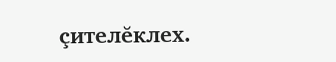çителĕклех.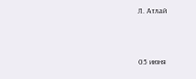Л. Атлай



05 июня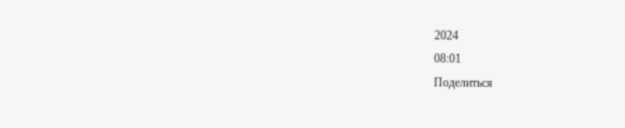2024
08:01
Поделиться